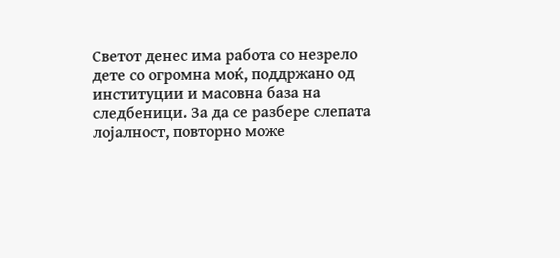Светот денес има работа со незрело дете со огромна моќ, поддржано од институции и масовна база на следбеници. За да се разбере слепата лојалност, повторно може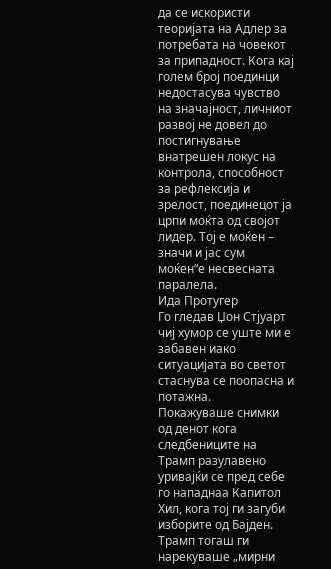да се искористи теоријата на Адлер за потребата на човекот за припадност. Кога кај голем број поединци недостасува чувство на значајност, личниот развој не довел до постигнување внатрешен локус на контрола, способност за рефлексија и зрелост, поединецот ја црпи моќта од својот лидер. Тој е моќен – значи и јас сум моќен“е несвесната паралела.
Ида Протугер
Го гледав Џон Стјуарт чиј хумор се уште ми е забавен иако ситуацијата во светот стаснува се поопасна и потажна.
Покажуваше снимки од денот кога следбениците на Трамп разулавено уривајќи се пред себе го нападнаа Капитол Хил, кога тој ги загуби изборите од Бајден. Трамп тогаш ги нарекуваше „мирни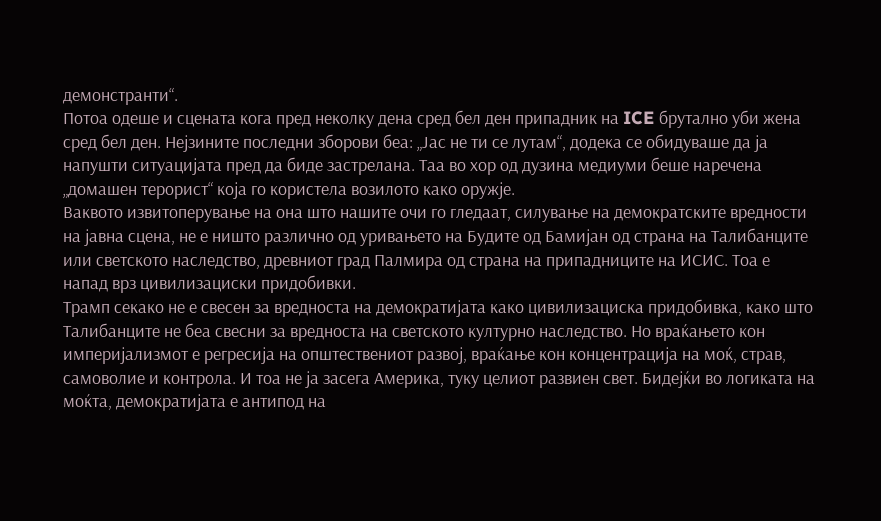демонстранти“.
Потоа одеше и сцената кога пред неколку дена сред бел ден припадник на ICE брутално уби жена сред бел ден. Нејзините последни зборови беа: „Јас не ти се лутам“, додека се обидуваше да ја напушти ситуацијата пред да биде застрелана. Таа во хор од дузина медиуми беше наречена „домашен терорист“ која го користела возилото како оружје.
Ваквото извитоперување на она што нашите очи го гледаат, силување на демократските вредности на јавна сцена, не е ништо различно од уривањето на Будите од Бамијан од страна на Талибанците или светското наследство, древниот град Палмира од страна на припадниците на ИСИС. Тоа е напад врз цивилизациски придобивки.
Трамп секако не е свесен за вредноста на демократијата како цивилизациска придобивка, како што Талибанците не беа свесни за вредноста на светското културно наследство. Но враќањето кон империјализмот е регресија на општествениот развој, враќање кон концентрација на моќ, страв, самоволие и контрола. И тоа не ја засега Америка, туку целиот развиен свет. Бидејќи во логиката на моќта, демократијата е антипод на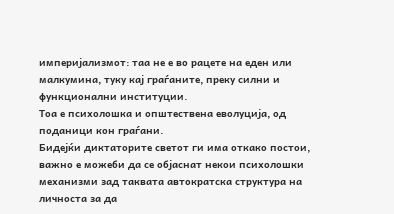империјализмот: таа не е во рацете на еден или малкумина, туку кај граѓаните, преку силни и функционални институции.
Тоа е психолошка и општествена еволуција, од поданици кон граѓани.
Бидејќи диктаторите светот ги има откако постои, важно е можеби да се објаснат некои психолошки механизми зад таквата автократска структура на личноста за да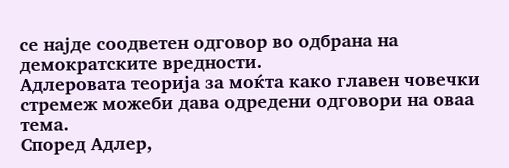се најде соодветен одговор во одбрана на демократските вредности.
Адлеровата теорија за моќта како главен човечки стремеж можеби дава одредени одговори на оваа тема.
Според Адлер,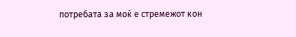потребата за моќ е стремежот кон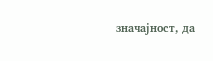значајност, да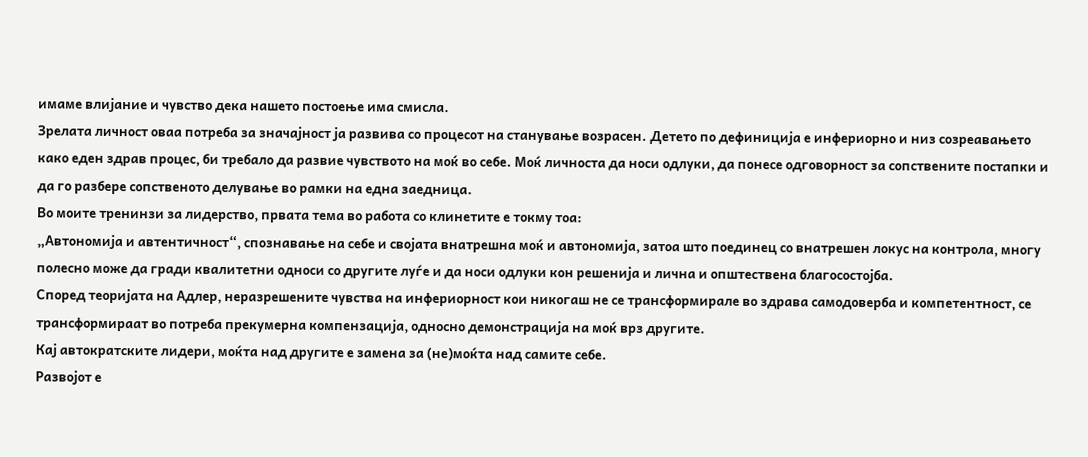имаме влијание и чувство дека нашето постоење има смисла.
Зрелата личност оваа потреба за значајност ја развива со процесот на станување возрасен. Детето по дефиниција е инфериорно и низ созреавањето како еден здрав процес, би требало да развие чувството на моќ во себе. Моќ личноста да носи одлуки, да понесе одговорност за сопствените постапки и да го разбере сопственото делување во рамки на една заедница.
Во моите тренинзи за лидерство, првата тема во работа со клинетите е токму тоа:
„Автономија и автентичност“, спознавање на себе и својата внатрешна моќ и автономија, затоа што поединец со внатрешен локус на контрола, многу полесно може да гради квалитетни односи со другите луѓе и да носи одлуки кон решенија и лична и општествена благосостојба.
Според теоријата на Адлер, неразрешените чувства на инфериорност кои никогаш не се трансформирале во здрава самодоверба и компетентност, се трансформираат во потреба прекумерна компензација, односно демонстрација на моќ врз другите.
Кај автократските лидери, моќта над другите е замена за (не)моќта над самите себе.
Развојот е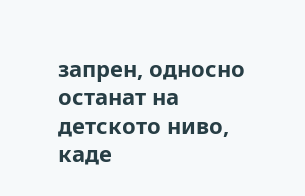запрен, односно останат на детското ниво, каде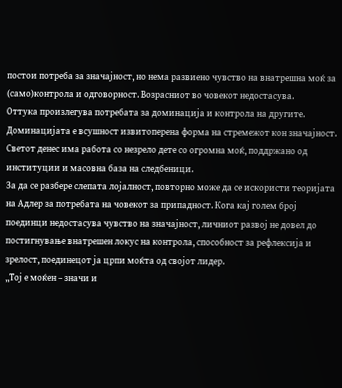постои потреба за значајност, но нема развиено чувство на внатрешна моќ за (само)контрола и одговорност. Возрасниот во човекот недостасува.
Оттука произлегува потребата за доминација и контрола на другите. Доминацијата е всушност извитоперена форма на стремежот кон значајност.
Светот денес има работа со незрело дете со огромна моќ, поддржано од институции и масовна база на следбеници.
За да се разбере слепата лојалност, повторно може да се искористи теоријата на Адлер за потребата на човекот за припадност. Кога кај голем број поединци недостасува чувство на значајност, личниот развој не довел до постигнување внатрешен локус на контрола, способност за рефлексија и зрелост, поединецот ја црпи моќта од својот лидер.
„Тој е моќен – значи и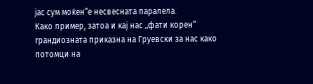јас сум моќен“е несвесната паралела.
Како пример, затоа и кај нас „фати корен“ грандиозната приказна на Груевски за нас како потомци на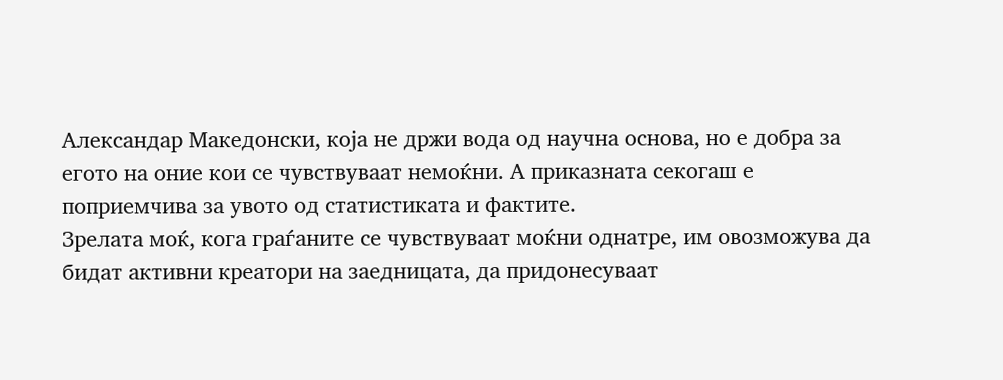Александар Македонски, која не држи вода од научна основа, но е добра за егото на оние кои се чувствуваат немоќни. А приказната секогаш е поприемчива за увото од статистиката и фактите.
Зрелата моќ, кога граѓаните се чувствуваат моќни однатре, им овозможува да бидат активни креатори на заедницата, да придонесуваат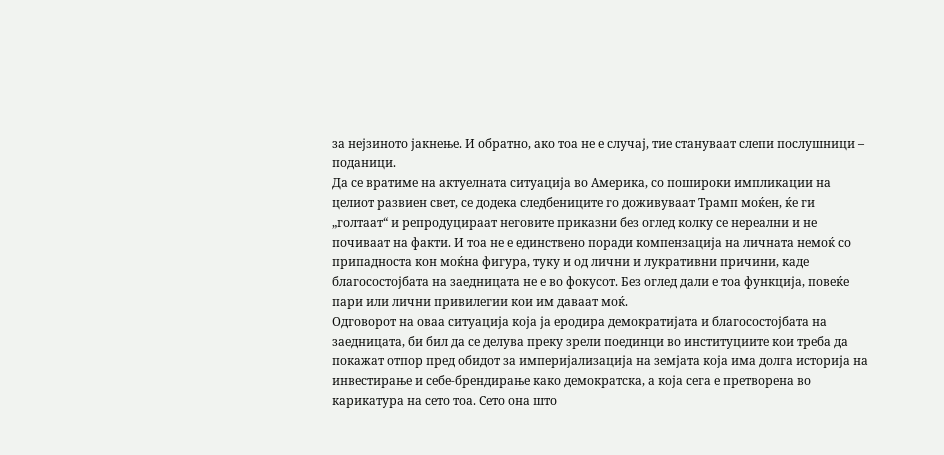за нејзиното јакнење. И обратно, ако тоа не е случај, тие стануваат слепи послушници – поданици.
Да се вратиме на актуелната ситуација во Америка, со пошироки импликации на целиот развиен свет, се додека следбениците го доживуваат Трамп моќен, ќе ги „голтаат“ и репродуцираат неговите приказни без оглед колку се нереални и не почиваат на факти. И тоа не е единствено поради компензација на личната немоќ со припадноста кон моќна фигура, туку и од лични и лукративни причини, каде благосостојбата на заедницата не е во фокусот. Без оглед дали е тоа функција, повеќе пари или лични привилегии кои им даваат моќ.
Одговорот на оваа ситуација која ја еродира демократијата и благосостојбата на заедницата, би бил да се делува преку зрели поединци во институциите кои треба да покажат отпор пред обидот за империјализација на земјата која има долга историја на инвестирање и себе-брендирање како демократска, а која сега е претворена во карикатура на сето тоа. Сето она што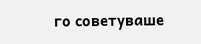го советуваше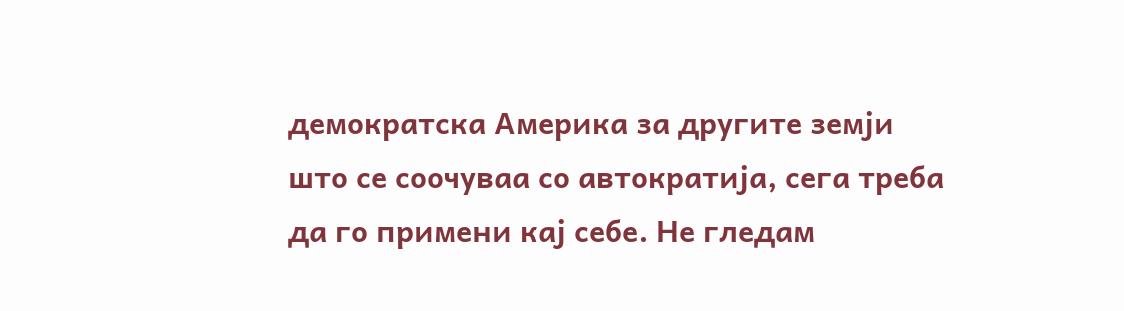демократска Америка за другите земји што се соочуваа со автократија, сега треба да го примени кај себе. Не гледам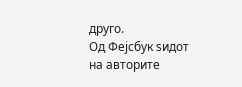друго.
Од Фејсбук ѕидот на авторите